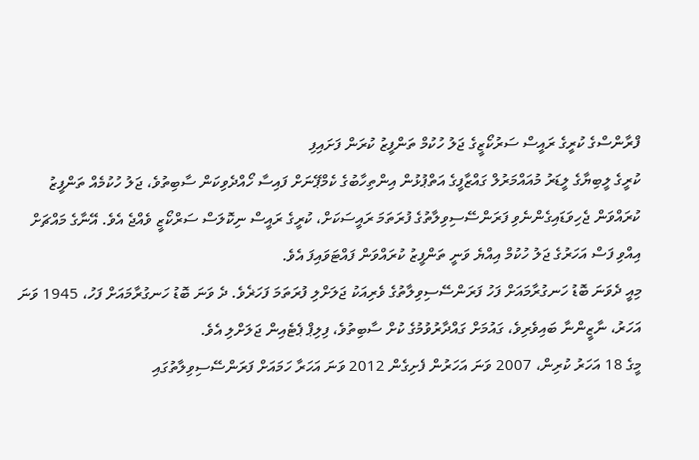ފްރާންސްގެ ކުރީގެ ރައީސް ސަރުކޯޒީގެ ޖަލު ހުކުމް ތަންފީޒު ކުރަން ފަށައިފި
ކުރީގެ ލީބިޔާގެ ލީޑަރު މުއައްމަރުލް ގައްޒާފީގެ އަތްޕުޅުން އިންތިހާބުގެ ކެމްޕޭނަށް ފައިސާ ހޯއްދެވިކަން ސާބިތުވެ، ޖަލު ހުކުމެއް ތަންފީޒު ކުރައްވަން ޖެހިވަޑައިގެންނެވި ފަރަންސޭސިވިލާތުގެ ފުރަތަމަ ރައީސަކަށް، ކުރީގެ ރައީސް ނިކޮލަސް ސަރްކޯޒީ ވެއްޖެ އެވެ. އޭނާގެ މައްޗަށް އިއްވި ފަސް އަހަރުގެ ޖަލު ހުކުމް އިއްޔެ ވަނީ ތަންފީޒު ކުރައްވަން ފައްޓަވައިފަ އެވެ.
މިއީ ދެވަނަ ބޮޑު ހަނގުރާމައަށް ފަހު ފަރަންސޭސިވިލާތުގެ ވެރިއަކު ޖަލަށްލި ފުރަތަމަ ފަހަޜެވެ. ދެ ވަނަ ބޮޑު ހަނގުރާމައަށް ފަހު، 1945 ވަނަ އަހަރު، ނާޒީންނާ ބައިވެރިވެ، ގައުމަށް ގައްދާރުވުމުގެ ކުށް ސާބިތުވެ، ފިލިޕް ޕެޓެއިން ޖަލަށްލި އެވެ.
މީގެ 18 އަހަރު ކުރިން، 2007 ވަނަ އަހަރުން ފެށިގެން 2012 ވަނަ އަހަރާ ހަމައަށް ފަރަންސޭސިވިލާތުގައި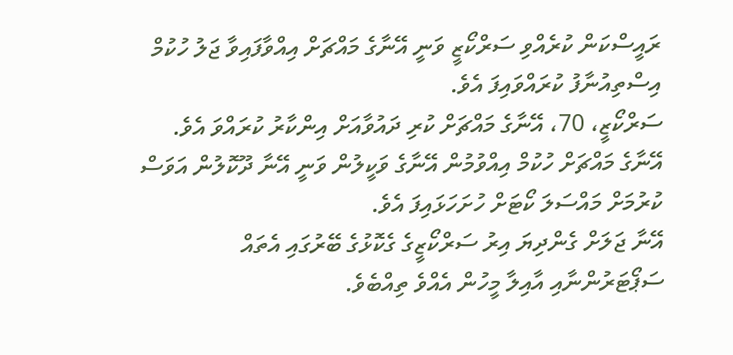ރައީސްކަން ކުރެއްވި ސަރްކޯޒީ ވަނީ އޭނާގެ މައްޗަށް އިއްވާފައިވާ ޖަލު ހުކުމް އިސްތިއުނާފު ކުރައްވައިފަ އެވެ.
ސަރްކޯޒީ، 70، އޭނާގެ މައްޗަށް ކުރި ދައުވާއަށް އިންކާރު ކުރައްވަ އެވެ. އޭނާގެ މައްޗަށް ހުކުމް އިއްވުމުން އޭނާގެ ވަކީލުން ވަނީ އޭނާ ދޫކޮލުން އަވަސް ކުރުމަށް މައްސަލަ ކޯޓަށް ހުށަހަޅައިފަ އެވެ.
އޭނާ ޖަލަށް ގެންދިޔަ އިރު ސަރްކޯޒީގެ ގެކޮޅުގެ ބޭރުގައި އެތައް ސަޕޯޓަރުންނާއި އާއިލާ މީހުން އެއްވެ ތިއްބެވެ.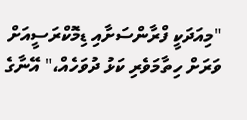"މިއަދަކީ ފްރާންސަށާއި ޑިމޮކްރަސީއަށް ވަރަށް ހިތާމަވެރި ކަޅު ދުވަހެއް،" އޭނާގެ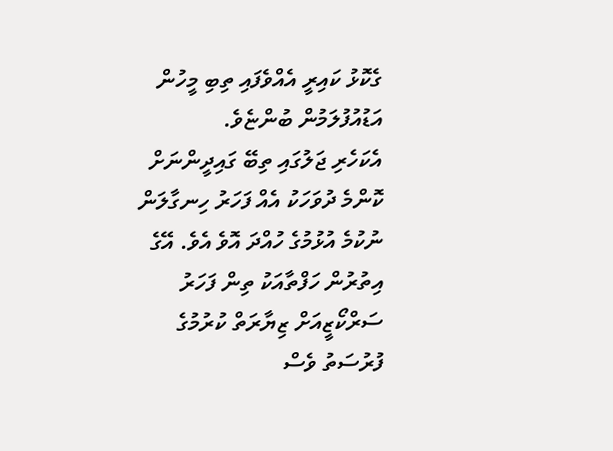ގެކޮޅު ކައިރީ އެއްވެފައި ތިބި މީހުން އަޑުއުފުލަމުން ބުންޏެވެ.
އެކަހެރި ޖަލުގައި ތިބޭ ގައިދީންނަށް ކޮންމެ ދުވަހަކު އެއް ފަހަރު ހިނގާލަން ނުކުމެ އުޅުމުގެ ހުއްދަ އޮވެ އެވެ. އޭގެ އިތުރުން ހަފްތާއަކު ތިން ފަހަރު ސަރްކޯޒީއަށް ޒިޔާރަތް ކުރުމުގެ ފުރުސަތު ވެސް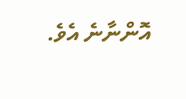އޮންނާނެ އެވެ.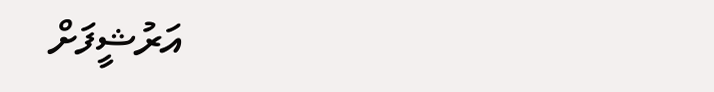އަރުޝީފަށް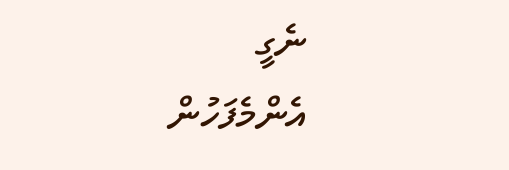ނެގީ
އެންމެފަހުން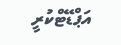އަޕްޑޭޓްކުރީ